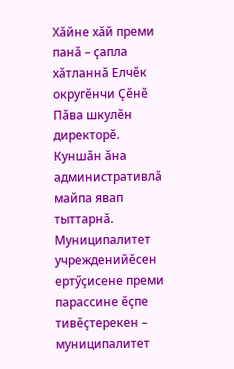Хӑйне хӑй преми панӑ – ҫапла хӑтланнӑ Елчӗк округӗнчи Ҫӗнӗ Пӑва шкулӗн директорӗ. Куншӑн ӑна административлӑ майпа явап тыттарнӑ.
Муниципалитет учрежденийӗсен ертӳҫисене преми парассине ӗҫпе тивӗҫтерекен – муниципалитет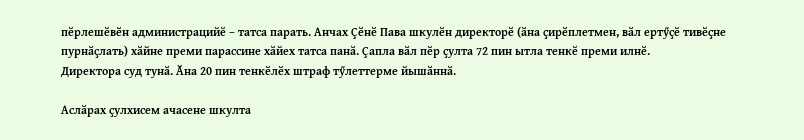пӗрлешӗвӗн администрацийӗ – татса парать. Анчах Ҫӗнӗ Пава шкулӗн директорӗ (ӑна ҫирӗплетмен, вӑл ертӳҫӗ тивӗҫне пурнӑҫлать) хӑйне преми парассине хӑйех татса панӑ. Ҫапла вӑл пӗр ҫулта 72 пин ытла тенкӗ преми илнӗ.
Директора суд тунӑ. Ӑна 20 пин тенкӗлӗх штраф тӳлеттерме йышӑннӑ.

Аслӑрах ҫулхисем ачасене шкулта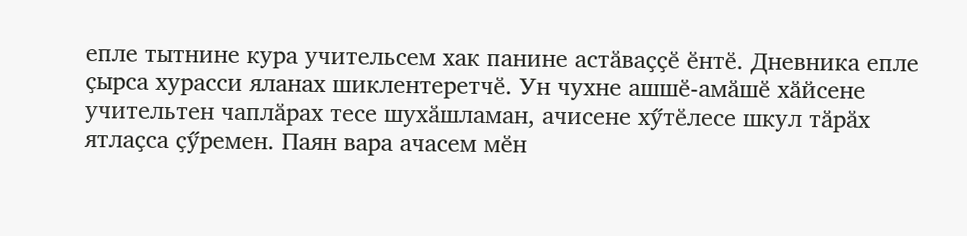епле тытнине кура учительсем хак панине астӑваҫҫӗ ӗнтӗ. Дневника епле ҫырса хурасси яланах шиклентеретчӗ. Ун чухне ашшӗ-амӑшӗ хӑйсене учительтен чаплӑрах тесе шухӑшламан, ачисене хӳтӗлесе шкул тӑрӑх ятлаҫса ҫӳремен. Паян вара ачасем мӗн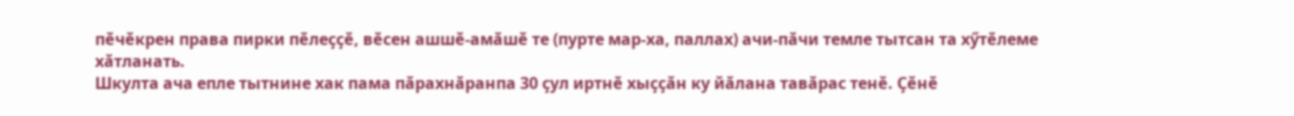пӗчӗкрен права пирки пӗлеҫҫӗ, вӗсен ашшӗ-амӑшӗ те (пурте мар-ха, паллах) ачи-пӑчи темле тытсан та хӳтӗлеме хӑтланать.
Шкулта ача епле тытнине хак пама пӑрахнӑранпа 30 ҫул иртнӗ хыҫҫӑн ку йӑлана тавӑрас тенӗ. Ҫӗнӗ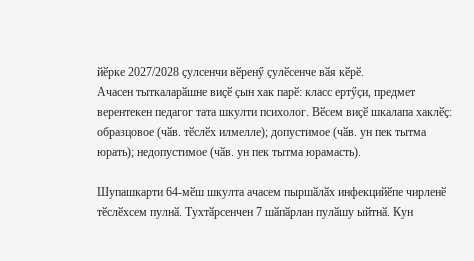йӗрке 2027/2028 ҫулсенчи вӗренӳ ҫулӗсенче вӑя кӗрӗ.
Ачасен тыткаларӑшне виҫӗ ҫын хак парӗ: класс ертӳҫи, предмет верентекен педагог тата шкулти психолог. Вӗсем виҫӗ шкалапа хаклӗҫ: образцовое (чӑв. тӗслӗх илмелле); допустимое (чӑв. ун пек тытма юрать); недопустимое (чӑв. ун пек тытма юрамасть).

Шупашкарти 64-мӗш шкулта ачасем пыршӑлӑх инфекцийӗпе чирленӗ тӗслӗхсем пулнӑ. Тухтӑрсенчен 7 шӑпӑрлан пулӑшу ыйтнӑ. Кун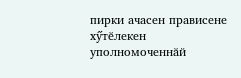пирки ачасен прависене хӳтӗлекен уполномоченнӑй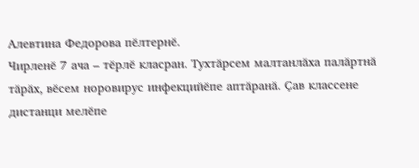Алевтина Федорова пӗлтернӗ.
Чирленӗ 7 ача – тӗрлӗ класран. Тухтӑрсем малтанлӑха палӑртнӑ тӑрӑх, вӗсем норовирус инфекцийӗпе аптӑранӑ. Ҫав классене дистанци мелӗпе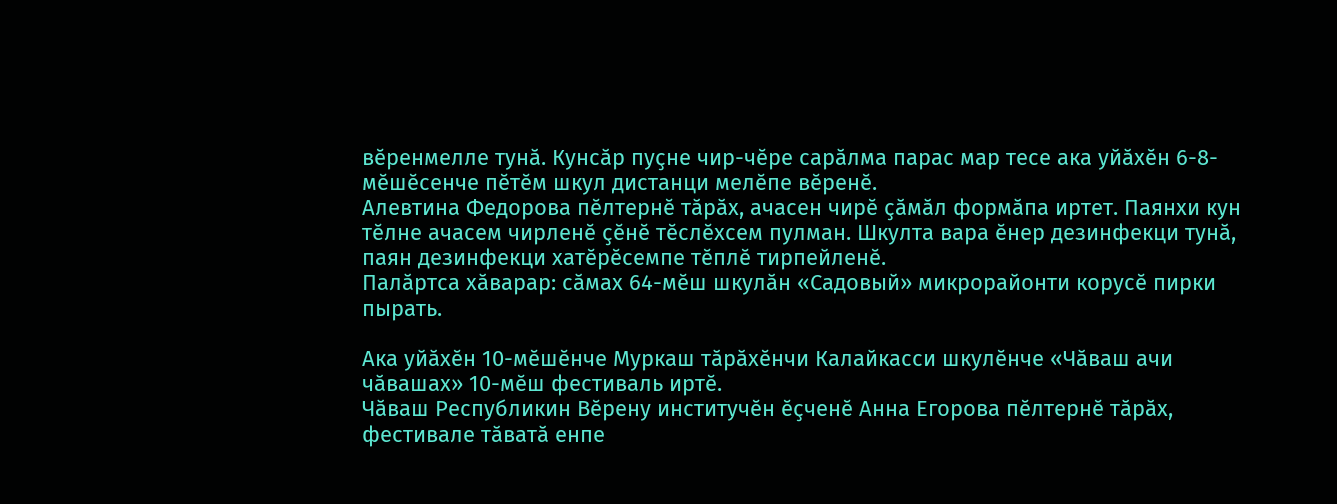вӗренмелле тунӑ. Кунсӑр пуҫне чир-чӗре сарӑлма парас мар тесе ака уйӑхӗн 6-8- мӗшӗсенче пӗтӗм шкул дистанци мелӗпе вӗренӗ.
Алевтина Федорова пӗлтернӗ тӑрӑх, ачасен чирӗ ҫӑмӑл формӑпа иртет. Паянхи кун тӗлне ачасем чирленӗ ҫӗнӗ тӗслӗхсем пулман. Шкулта вара ӗнер дезинфекци тунӑ, паян дезинфекци хатӗрӗсемпе тӗплӗ тирпейленӗ.
Палӑртса хӑварар: сӑмах 64-мӗш шкулӑн «Садовый» микрорайонти корусӗ пирки пырать.

Ака уйӑхӗн 10-мӗшӗнче Муркаш тӑрӑхӗнчи Калайкасси шкулӗнче «Чӑваш ачи чӑвашах» 10-мӗш фестиваль иртӗ.
Чӑваш Республикин Вӗрену институчӗн ӗҫченӗ Анна Егорова пӗлтернӗ тӑрӑх, фестивале тӑватӑ енпе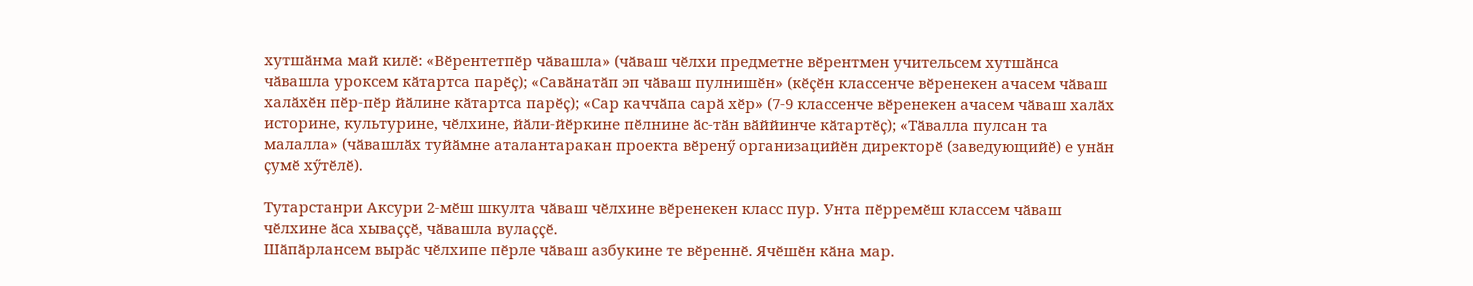хутшӑнма май килӗ: «Вӗрентетпӗр чӑвашла» (чӑваш чӗлхи предметне вӗрентмен учительсем хутшӑнса чӑвашла уроксем кӑтартса парӗҫ); «Савӑнатӑп эп чӑваш пулнишӗн» (кӗҫӗн классенче вӗренекен ачасем чӑваш халӑхӗн пӗр-пӗр йӑлине кӑтартса парӗҫ); «Сар каччӑпа сарӑ хӗр» (7-9 классенче вӗренекен ачасем чӑваш халӑх историне, культурине, чӗлхине, йӑли-йӗркине пӗлнине ӑс-тӑн вӑййинче кӑтартӗҫ); «Тӑвалла пулсан та малалла» (чӑвашлӑх туйӑмне аталантаракан проекта вӗренӳ организацийӗн директорӗ (заведующийӗ) е унӑн ҫумӗ хӳтӗлӗ).

Тутарстанри Аксури 2-мӗш шкулта чӑваш чӗлхине вӗренекен класс пур. Унта пӗрремӗш классем чӑваш чӗлхине ӑса хываҫҫӗ, чӑвашла вулаҫҫӗ.
Шӑпӑрлансем вырӑс чӗлхипе пӗрле чӑваш азбукине те вӗреннӗ. Ячӗшӗн кӑна мар.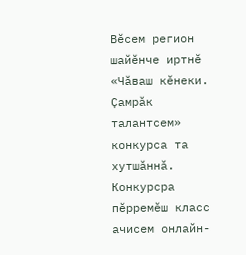Вӗсем регион шайӗнче иртнӗ «Чӑваш кӗнеки. Ҫамрӑк талантсем» конкурса та хутшӑннӑ.
Конкурсра пӗрремӗш класс ачисем онлайн-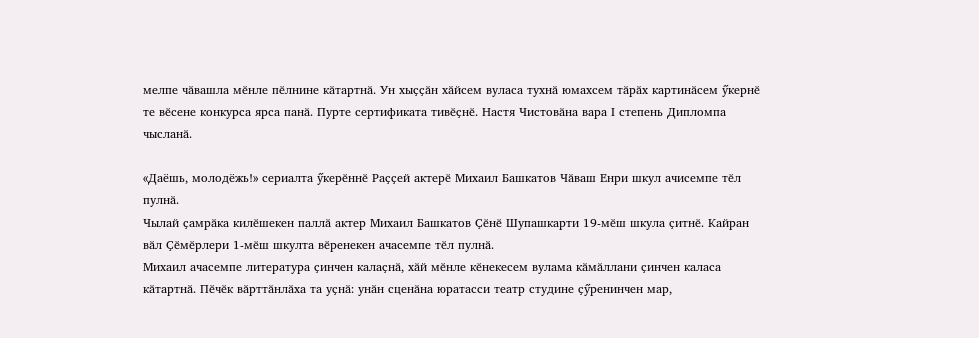мелпе чӑвашла мӗнле пӗлнине кӑтартнӑ. Ун хыҫҫӑн хӑйсем вуласа тухнӑ юмахсем тӑрӑх картинӑсем ӳкернӗ те вӗсене конкурса ярса панӑ. Пурте сертификата тивӗҫнӗ. Настя Чистовӑна вара I степень Дипломпа чысланӑ.

«Даёшь, молодёжь!» сериалта ӳкерӗннӗ Раҫҫей актерӗ Михаил Башкатов Чӑваш Енри шкул ачисемпе тӗл пулнӑ.
Чылай ҫамрӑка килӗшекен паллӑ актер Михаил Башкатов Ҫӗнӗ Шупашкарти 19-мӗш шкула ҫитнӗ. Кайран вӑл Ҫӗмӗрлери 1-мӗш шкулта вӗренекен ачасемпе тӗл пулнӑ.
Михаил ачасемпе литература ҫинчен калаҫнӑ, хӑй мӗнле кӗнекесем вулама кӑмӑллани ҫинчен каласа кӑтартнӑ. Пӗчӗк вӑрттӑнлӑха та уҫнӑ: унӑн сценӑна юратасси театр студине ҫӳренинчен мар,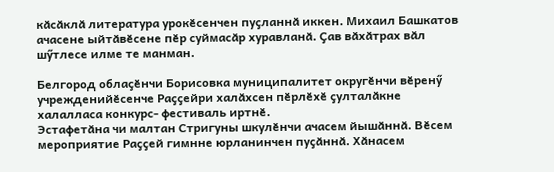кӑсӑклӑ литература урокӗсенчен пуҫланнӑ иккен. Михаил Башкатов ачасене ыйтӑвӗсене пӗр суймасӑр хуравланӑ. Ҫав вӑхӑтрах вӑл шӳтлесе илме те манман.

Белгород облаҫӗнчи Борисовка муниципалитет округӗнчи вӗренӳ учрежденийӗсенче Раҫҫейри халӑхсен пӗрлӗхӗ ҫулталӑкне халалласа конкурс- фестиваль иртнӗ.
Эстафетӑна чи малтан Стригуны шкулӗнчи ачасем йышӑннӑ. Вӗсем мероприятие Раҫҫей гимнне юрланинчен пуҫӑннӑ. Хӑнасем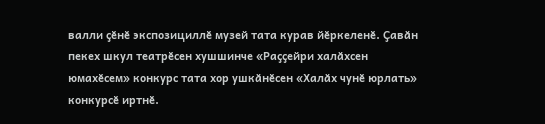валли ҫӗнӗ экспозициллӗ музей тата курав йӗркеленӗ. Ҫавӑн пекех шкул театрӗсен хушшинче «Раҫҫейри халӑхсен юмахӗсем» конкурс тата хор ушкӑнӗсен «Халӑх чунӗ юрлать» конкурсӗ иртнӗ.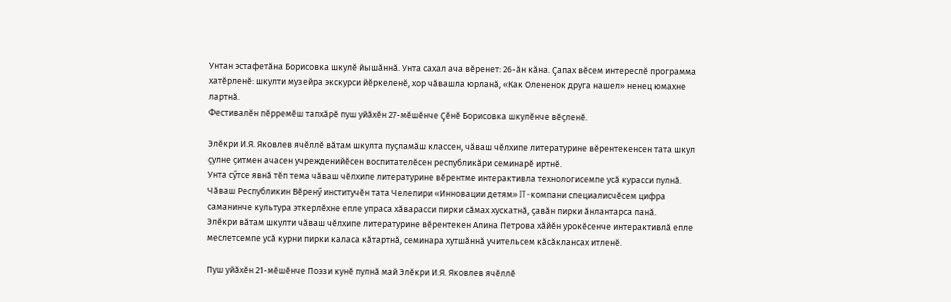Унтан эстафетӑна Борисовка шкулӗ йышӑннӑ. Унта сахал ача вӗренет: 26-ӑн кӑна. Ҫапах вӗсем интереслӗ программа хатӗрленӗ: шкулти музейра экскурси йӗркеленӗ, хор чӑвашла юрланӑ, «Как Олененок друга нашел» ненец юмахне лартнӑ.
Фестивалӗн пӗрремӗш тапхӑрӗ пуш уйӑхӗн 27-мӗшӗнче Ҫӗнӗ Борисовка шкулӗнче вӗҫленӗ.

Элӗкри И.Я. Яковлев ячӗллӗ вӑтам шкулта пуҫламӑш классен, чӑваш чӗлхипе литературине вӗрентекенсен тата шкул ҫулне ҫитмен ачасен учрежденийӗсен воспитателӗсен республикӑри семинарӗ иртнӗ.
Унта сӳтсе явнӑ тӗп тема чӑваш чӗлхипе литературине вӗрентме интерактивла технологисемпе усӑ курасси пулнӑ. Чӑваш Республикин Вӗренӳ институчӗн тата Челепири «Инновации детям» IT-компани специалисчӗсем цифра саманинче культура эткерлӗхне епле упраса хӑварасси пирки сӑмах хускатнӑ, ҫавӑн пирки ӑнлантарса панӑ.
Элӗкри вӑтам шкулти чӑваш чӗлхипе литературине вӗрентекен Алина Петрова хӑйӗн урокӗсенче интерактивлӑ епле меслетсемпе усӑ курни пирки каласа кӑтартнӑ, семинара хутшӑннӑ учительсем кӑсӑклансах итленӗ.

Пуш уйӑхӗн 21-мӗшӗнче Поэзи кунӗ пулнӑ май Элӗкри И.Я. Яковлев ячӗллӗ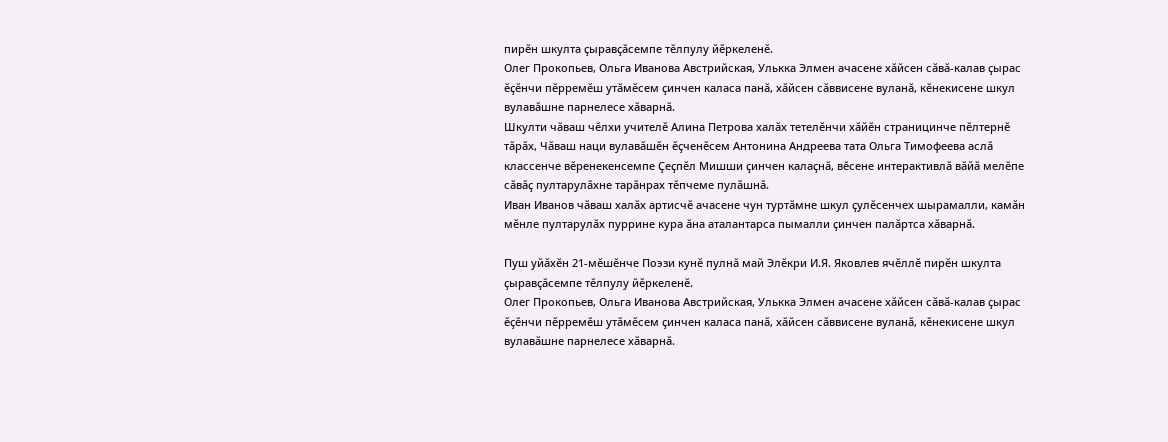пирӗн шкулта ҫыравҫӑсемпе тӗлпулу йӗркеленӗ.
Олег Прокопьев, Ольга Иванова Австрийская, Улькка Элмен ачасене хӑйсен сӑвӑ-калав ҫырас ӗҫӗнчи пӗрремӗш утӑмӗсем ҫинчен каласа панӑ, хӑйсен сӑввисене вуланӑ, кӗнекисене шкул вулавӑшне парнелесе хӑварнӑ.
Шкулти чӑваш чӗлхи учителӗ Алина Петрова халӑх тетелӗнчи хӑйӗн страницинче пӗлтернӗ тӑрӑх, Чӑваш наци вулавӑшӗн ӗҫченӗсем Антонина Андреева тата Ольга Тимофеева аслӑ классенче вӗренекенсемпе Ҫеҫпӗл Мишши ҫинчен калаҫнӑ, вӗсене интерактивлӑ вӑйӑ мелӗпе сӑвӑҫ пултарулӑхне тарӑнрах тӗпчеме пулӑшнӑ.
Иван Иванов чӑваш халӑх артисчӗ ачасене чун туртӑмне шкул ҫулӗсенчех шырамалли, камӑн мӗнле пултарулӑх пуррине кура ӑна аталантарса пымалли ҫинчен палӑртса хӑварнӑ.

Пуш уйӑхӗн 21-мӗшӗнче Поэзи кунӗ пулнӑ май Элӗкри И.Я. Яковлев ячӗллӗ пирӗн шкулта ҫыравҫӑсемпе тӗлпулу йӗркеленӗ.
Олег Прокопьев, Ольга Иванова Австрийская, Улькка Элмен ачасене хӑйсен сӑвӑ-калав ҫырас ӗҫӗнчи пӗрремӗш утӑмӗсем ҫинчен каласа панӑ, хӑйсен сӑввисене вуланӑ, кӗнекисене шкул вулавӑшне парнелесе хӑварнӑ.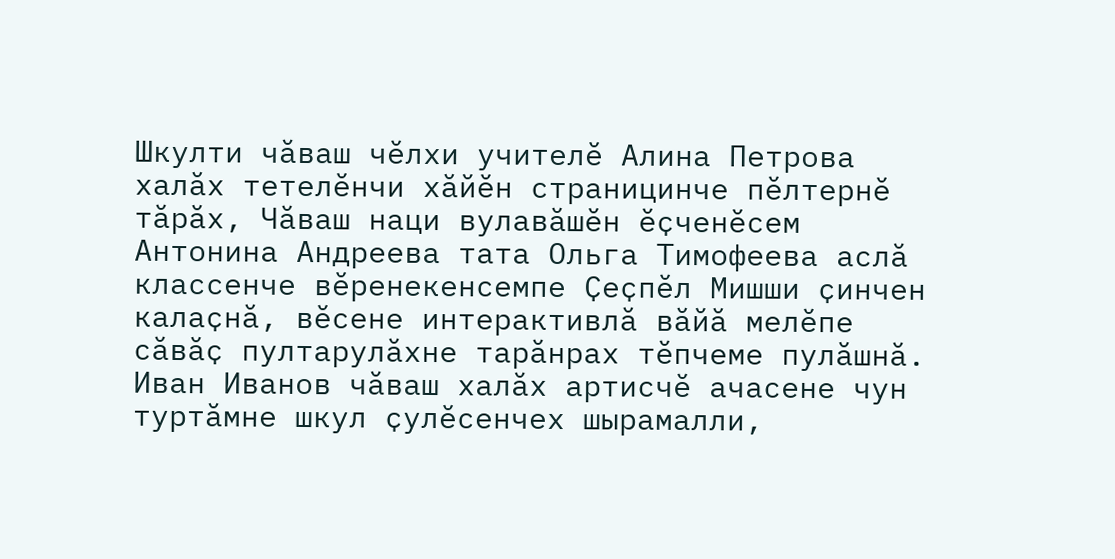Шкулти чӑваш чӗлхи учителӗ Алина Петрова халӑх тетелӗнчи хӑйӗн страницинче пӗлтернӗ тӑрӑх, Чӑваш наци вулавӑшӗн ӗҫченӗсем Антонина Андреева тата Ольга Тимофеева аслӑ классенче вӗренекенсемпе Ҫеҫпӗл Мишши ҫинчен калаҫнӑ, вӗсене интерактивлӑ вӑйӑ мелӗпе сӑвӑҫ пултарулӑхне тарӑнрах тӗпчеме пулӑшнӑ.
Иван Иванов чӑваш халӑх артисчӗ ачасене чун туртӑмне шкул ҫулӗсенчех шырамалли,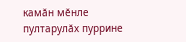камӑн мӗнле пултарулӑх пуррине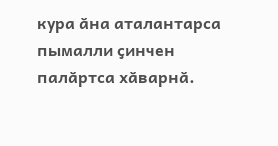кура ӑна аталантарса пымалли ҫинчен палӑртса хӑварнӑ.